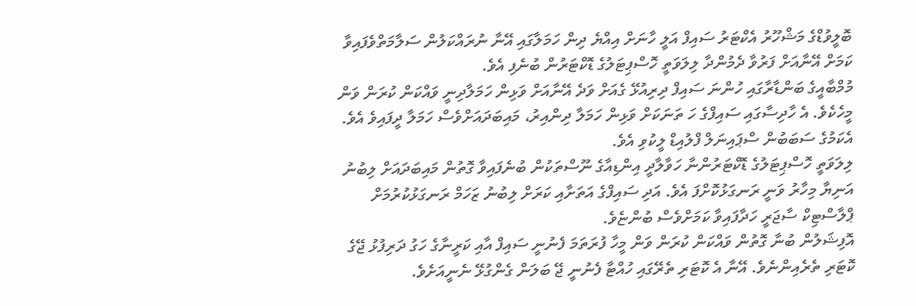ބޮލީވުޑްގެ މަޝްހޫރު އެކްޓަރު ސައިފް އަލީ ހާނަށް އިއްޔެ ދިން ހަމަލާގައި އޭނާ ނުރައްކަލުން ސަލާމަތްވެފައިވާ ކަމަށް އޭނާއަށް ފަރުވާ ދެމުންދާ ލިލަވަތީ ހޮސްޕިޓަލުގެ ޑޮކްޓަރުން ބުނެފި އެވެ.
މުމްބާއީގެ ބަންޑާރާގައި ހުންނަ ސައިފް ދިރިއުޅޭ ގެއަށް ވަދެ އޭނާއަށް ވަޅިން ހަމަލާދިނީ ވައްކަން ކުރަން ވަން މީހެކެވެ. އެ ހާދިސާގައި ސައިފްގެ ހަ ތަނަކަށް ވަޅިން ހަމަލާ ދިންއިރު، މައިބަދައަށްވެސް ހަމަލާ ދީފައިވެ އެވެ. އެކަމުގެ ސަބަބުން ސްޕައިނަލް ފްލުއިޑް ލީކުވި އެވެ.
ލިލަވަތީ ހޮސްޕިޓަލުގެ ޑޮކްޓަރުންނާ ހަވާލާދީ އިންޑިއާގެ ނޫސްތަކުން ބުނެފައިވާ ގޮތުން މައިބަދައަށް ލިބުނު އަނިޔާ މިހާރު ވަނީ ރަނގަޅުކޮށްފަ އެވެ. އަދި ސައިފްގެ އަތަށާއި ކަރަށް ލިބުނު ޒަހަމް ރަނގަޅުކުރުމަށް ޕްލާސްޓިކް ސާޖަރީ ހަދާފައިވާ ކަމަށްވެސް ބުންޏެވެ.
އޮފިޝަލުން ބުނާ ގޮތުން ވައްކަން ކުރަން ވަން މީހާ ފުރަތަމަ ފެނުނީ ސައިފް އާއި ކަރީނާގެ ހަގު ދަރިފުޅު ޖޭގެ ކޮޓަރި ތެރެއިންނެވެ. އޭނާ އެ ކޮޓަރި ތެރޭގައި ހުއްޓާ ފެނުނީ ޖޭ ބަލަން ގެންގުޅޭ ނެނީއަށެވެ.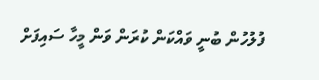ފުލުހުން ބުނީ ވައްކަން ކުރަން ވަން މީހާ ސައިފަށް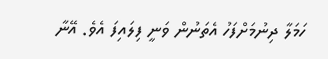ހަމަލާ ދިނުމަށްފަހު އެތަނުން ވަނީ ފިލައިފަ އެވެ. އޭނާ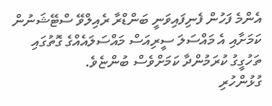އެންމެ ފަހުން ފެނިފައިވަނީ ބަންޑްރާ ރެއިލްވޭ ސްޓޭޝަނުން ކަމަށާއި އެ މައްސަލަ ސީރިއަސް މައްސަލައެއްގެ ގޮތުގައި ތަހުގީގު ކުރަމުންދާ ކަމަށްވެސް ބުންޏެވެ.
ގުޅުންހުރި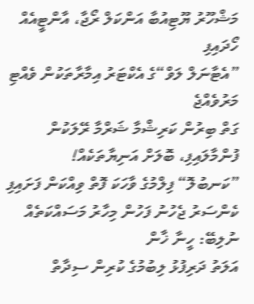މަޝްހޫރު ޔޫޓިއުބާ އަންކަލް ރޯޖާ، އާންޓީއެއް ހޯދައިފި
”އެޓާނަލް ލަވް“ގެ އެކްޓަރު އިމާރާތަކުން ވެއްޓި މަރުވެއްޖެ
ގަތް ބިރުން ކަރިޝްމާ ޝަރްމާ ރޭލަކުން ފުންމާލައިފި، ބޮލަށް އަނިޔާތަކެއް!
”ކަނބުލޮ“ ފިލްމުގެ ވާހަކަ ފޮތް ވިއްކަން ފަށައިފި
ކެންސަރު ޖެހުނު ފަހުން މިހާރު މަސައްކަތެއް ނުލިބޭ: ހީނާ ޚާން
އަލަތު ދަރިފުޅު ލިބުމުގެ ކުރިން ސިދާތް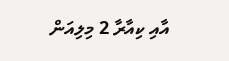އާއި ކިއާރާ 2 މިލިއަން